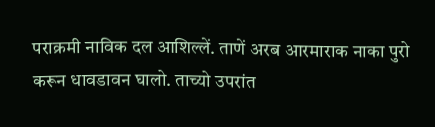पराक्रमी नाविक दल आशिल्लें. ताणें अरब आरमाराक नाका पुरो करून धावडावन घालो. ताच्यो उपरांत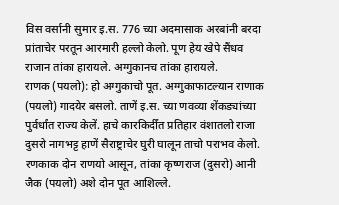विस वर्सानी सुमार इ.स. 776 च्या अदमासाक अरबांनी बरदा प्रांताचेर परतून आरमारी हल्लो केलो. पूण हेय खेपे सैंधव राजान तांका हारायले. अग्गुकानच तांका हारायले.
राणक (पयलो): हो अग्गुकाचो पूत. अग्गुकाफाटल्यान राणाक (पयलो) गादयेर बसलो. ताणें इ.स. च्या णवव्या शेंकड्यांच्या पुर्वर्धांत राज्य केलें. हाचे कारकिर्दींत प्रतिहार वंशातलो राजा दुसरो नागभट्ट हाणें सैराष्ट्राचेर घुरी घालून ताचो पराभव केलो. रणकाक दोन राणयो आसून, तांका कृष्णराज (दुसरो) आनी जैक (पयलो) अशे दोन पूत आशिल्ले.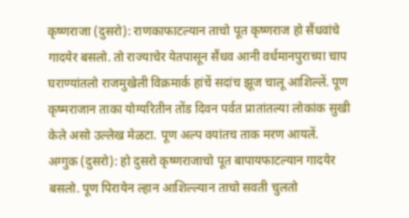कृष्णराजा (दुसरो): राणकाफाटल्यान ताचो पूत कृष्णराज हो सैंधवांचे गादयेर बसलो. तो राज्याचेर येतपासून सैंधव आनी वर्धमानपुराच्या चाप घराण्यांतलो राजमुखेली विक्रमार्क हांचें सदांच झूज चालू आशिल्लें. पूण कृष्मराजान ताका योग्यरितीन तोंड दिवन पर्वत प्रातांतल्या लोकांक सुखी केले असो उल्लेख मेळटा. पूण अल्प वयांतच ताक मरण आयलें.
अग्गुक (दुसरो): हो दुसरो कृष्णराजाचो पूत बापायफाटल्यान गादयेर बसलो. पूण पिरायेन ल्हान आशिल्ल्यान ताचो सवती चुलतो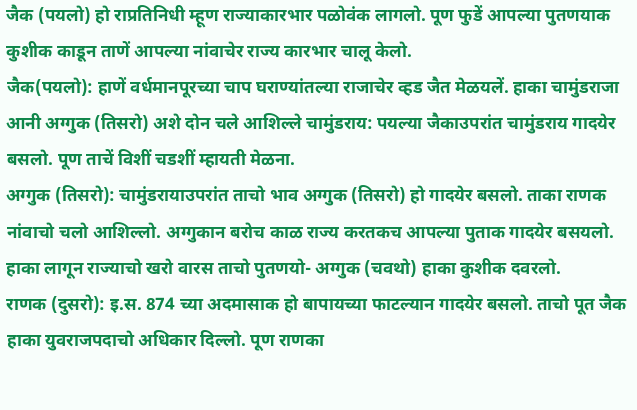जैक (पयलो) हो राप्रतिनिधी म्हूण राज्याकारभार पळोवंक लागलो. पूण फुडें आपल्या पुतणयाक कुशीक काडून ताणें आपल्या नांवाचेर राज्य कारभार चालू केलो.
जैक(पयलो): हाणें वर्धमानपूरच्या चाप घराण्यांतल्या राजाचेर व्हड जैत मेळयलें. हाका चामुंडराजा आनी अग्गुक (तिसरो) अशे दोन चले आशिल्ले चामुंडराय: पयल्या जैकाउपरांत चामुंडराय गादयेर बसलो. पूण ताचें विशीं चडशीं म्हायती मेळना.
अग्गुक (तिसरो): चामुंडरायाउपरांत ताचो भाव अग्गुक (तिसरो) हो गादयेर बसलो. ताका राणक नांवाचो चलो आशिल्लो. अग्गुकान बरोच काळ राज्य करतकच आपल्या पुताक गादयेर बसयलो. हाका लागून राज्याचो खरो वारस ताचो पुतणयो- अग्गुक (चवथो) हाका कुशीक दवरलो.
राणक (दुसरो): इ.स. 874 च्या अदमासाक हो बापायच्या फाटल्यान गादयेर बसलो. ताचो पूत जैक हाका युवराजपदाचो अधिकार दिल्लो. पूण राणका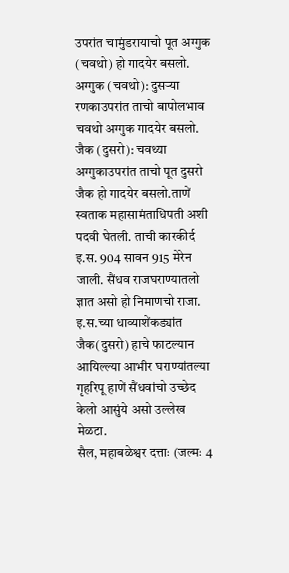उपरांत चामुंडरायाचो पूत अग्गुक (चवथो) हो गादयेर बसलो.
अग्गुक (चवथो): दुसऱ्या रणकाउपरांत ताचो बापोलभाव चवथो अग्गुक गादयेर बसलो.
जैक (दुसरो): चवथ्या अग्गुकाउपरांत ताचो पूत दुसरो जैक हो गादयेर बसलो.ताणें स्वताक महासामंताधिपती अशी पदवी घेतली. ताची कारकीर्द इ.स. 904 सावन 915 मेरेन जाली. सैंधव राजघराण्यातलो ज्ञात असो हो निमाणचो राजा.
इ.स.च्या धाव्याशेंकड्यांत जैक(दुसरो) हाचे फाटल्यान आयिल्ल्या आभीर घराण्यांतल्या गृहरिपू हाणें सैंधवांचो उच्छेद केलो आसुंये असो उल्लेख मेळटा.
सैल, महाबळेश्वर दत्ताः (जल्मः 4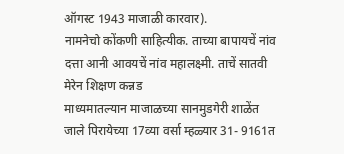ऑगस्ट 1943 माजाळी कारवार).
नामनेचो कोंकणी साहित्यीक. ताच्या बापायचें नांव दत्ता आनी आवयचें नांव महालक्ष्मी. ताचें सातवी मेरेन शिक्षण कन्नड
माध्यमातल्यान माजाळच्या सानमुडगेरी शाळेंत जाले पिरायेच्या 17व्या वर्सा म्हळ्यार 31- 9161त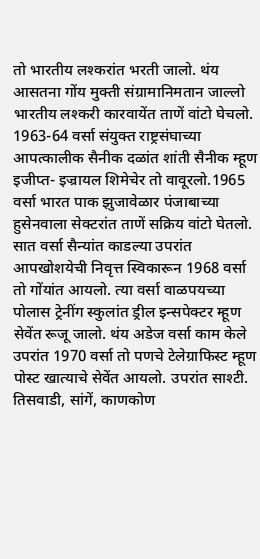तो भारतीय लश्करांत भरती जालो. थंय आसतना गोंय मुक्ती संग्रामानिमतान जाल्लो भारतीय लश्करी कारवायेंत ताणें वांटो घेचलो. 1963-64 वर्सा संयुक्त राष्ट्रसंघाच्या आपत्कालीक सैनीक दळांत शांती सैनीक म्हूण इजीप्त- इज्रायल शिमेचेर तो वावूरलो.1965 वर्सा भारत पाक झुजावेळार पंजाबाच्या हुसेनवाला सेक्टरांत ताणें सक्रिय वांटो घेतलो.
सात वर्सा सैन्यांत काडल्या उपरांत आपखोशयेची निवृत्त स्विकारून 1968 वर्सा तो गोंयांत आयलो. त्या वर्सा वाळपयच्या पोलास ट्रेनींग स्कुलांत ड्रील इन्सपेक्टर म्हूण सेवेंत रूजू जालो. थंय अडेज वर्सा काम केले उपरांत 1970 वर्सा तो पणचे टेलेग्राफिस्ट म्हूण पोस्ट खात्याचे सेवेंत आयलो. उपरांत साश्टी. तिसवाडी, सांगें, काणकोण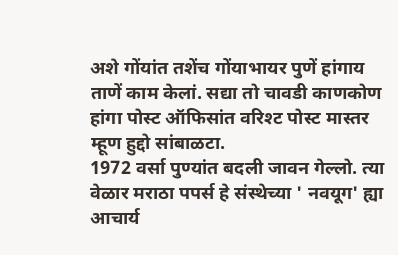अशे गोंयांत तशेंच गोंयाभायर पुणें हांगाय ताणें काम केलां. सद्या तो चावडी काणकोण हांगा पोस्ट ऑफिसांत वरिश्ट पोस्ट मास्तर म्हूण हुद्दो सांबाळटा.
1972 वर्सा पुण्यांत बदली जावन गेल्लो. त्या वेळार मराठा पपर्स हे संस्थेच्या ' नवयूग' ह्या आचार्य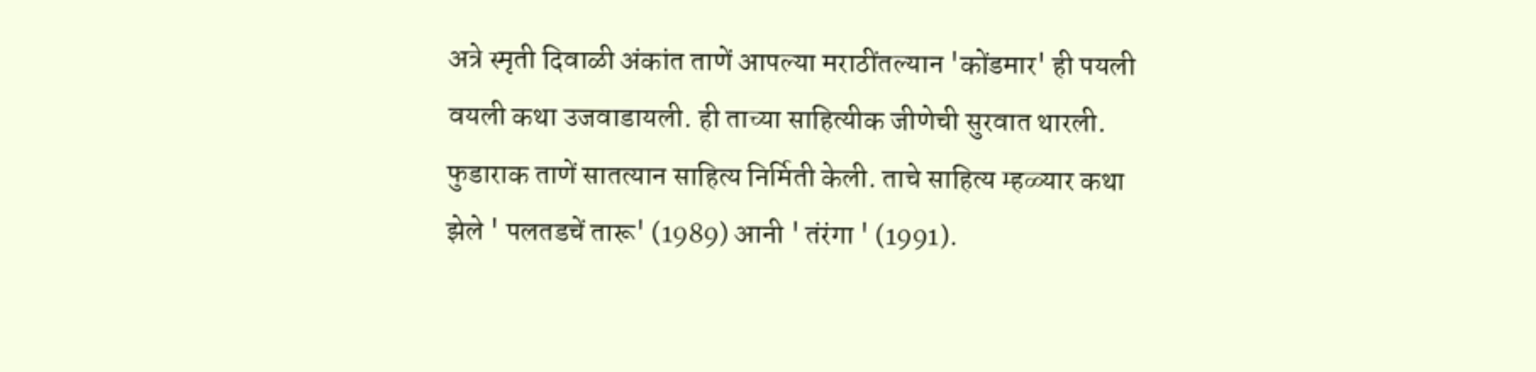अत्रे स्मृती दिवाळी अंकांत ताणें आपल्या मराठींतल्यान 'कोंडमार' ही पयली वयली कथा उजवाडायली. ही ताच्या साहित्यीक जीणेची सुरवात थारली. फुडाराक ताणें सातत्यान साहित्य निर्मिती केली. ताचे साहित्य म्हळ्यार कथा झेले ' पलतडचें तारू' (1989) आनी ' तंरंगा ' (1991).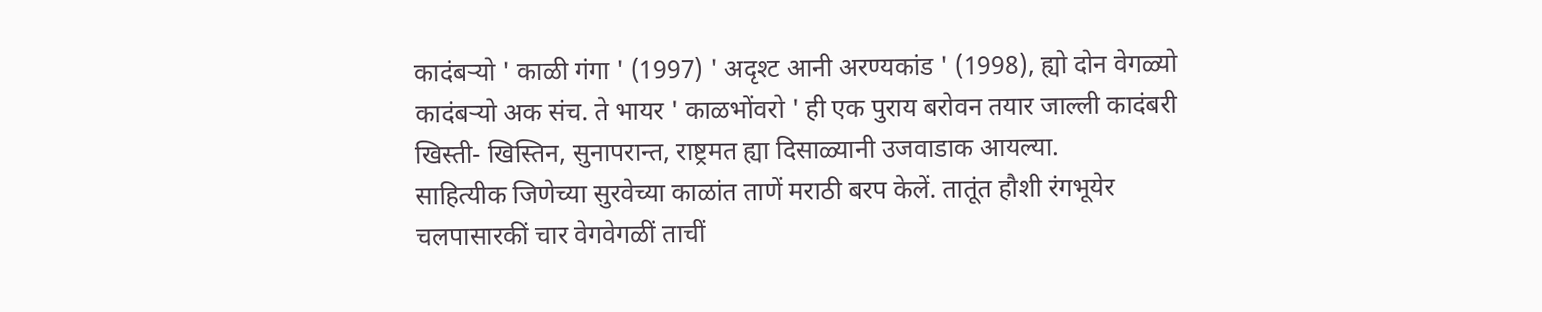कादंबऱ्यो ' काळी गंगा ' (1997) ' अदृश्ट आनी अरण्यकांड ' (1998), ह्यो दोन वेगळ्यो कादंबऱ्यो अक संच. ते भायर ' काळभोंवरो ' ही एक पुराय बरोवन तयार जाल्ली कादंबरी खिस्ती- खिस्तिन, सुनापरान्त, राष्ट्रमत ह्या दिसाळ्यानी उजवाडाक आयल्या.
साहित्यीक जिणेच्या सुरवेच्या काळांत ताणें मराठी बरप केलें. तातूंत हौशी रंगभूयेर चलपासारकीं चार वेगवेगळीं ताचीं